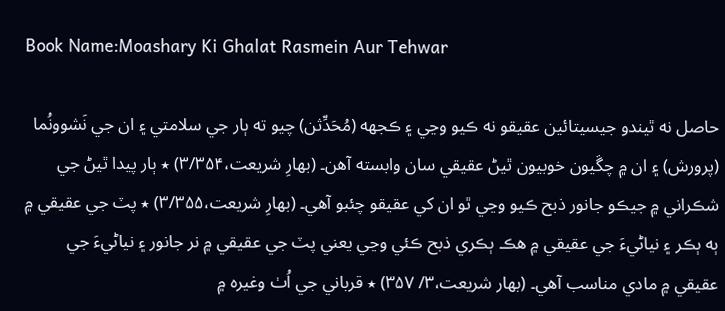Book Name:Moashary Ki Ghalat Rasmein Aur Tehwar

حاصل نه ٿيندو جيسيتائين عقيقو نه ڪيو وڃي ۽ ڪجهه (مُحَدِّثن) چيو ته ٻار جي سلامتي ۽ ان جي نَشوونُما (پرورش) ۽ ان ۾ چڱيون خوبيون ٿيڻ عقيقي سان وابسته آهن۔ (بهارِ شريعت،۳/۳۵۴) ٭ ٻار پيدا ٿيڻ جي شڪراني ۾ جيڪو جانور ذبح ڪيو وڃي ٿو ان کي عقيقو چئبو آهي۔ (بهارِ شريعت،۳/۳۵۵) ٭ پٽ جي عقيقي ۾ ٻه ٻڪر ۽ نياڻيءَ جي عقيقي ۾ هڪ ٻڪري ذبح ڪئي وڃي يعني پٽ جي عقيقي ۾ نر جانور ۽ نياڻيءَ جي عقيقي ۾ مادي مناسب آهي۔ (بهار شريعت،۳/ ۳۵۷) ٭ قرباني جي اُٺ وغيره ۾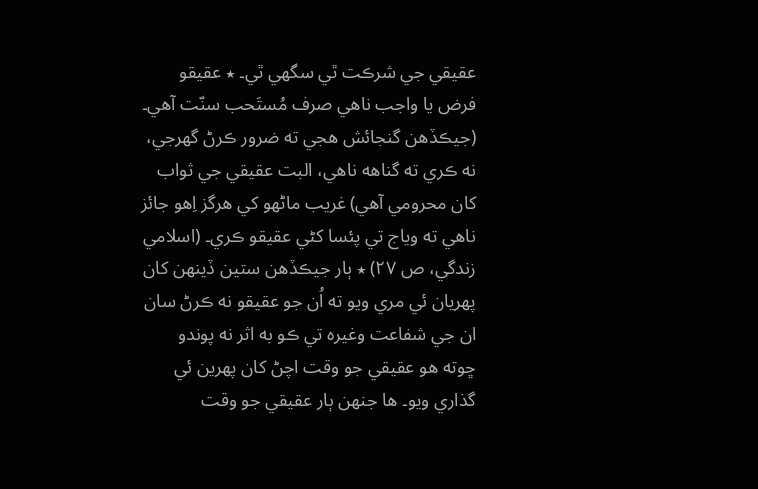عقيقي جي شرڪت ٿي سگھي ٿي۔ ٭ عقيقو فرض يا واجب ناهي صرف مُستَحب سنّت آهي۔ (جيڪڏهن گنجائش هجي ته ضرور ڪرڻ گھرجي، نه ڪري ته گناهه ناهي، البت عقيقي جي ثواب کان محرومي آهي) غريب ماڻهو کي هرگز اِهو جائز ناهي ته وياج تي پئسا کڻي عقيقو ڪري۔ (اسلامي زندگي، ص ۲۷) ٭ ٻار جيڪڏهن ستين ڏينهن کان پهريان ئي مري ويو ته اُن جو عقيقو نه ڪرڻ سان ان جي شفاعت وغيره تي ڪو به اثر نه پوندو ڇوته هو عقيقي جو وقت اچڻ کان پهرين ئي گذاري ويو۔ ها جنهن ٻار عقيقي جو وقت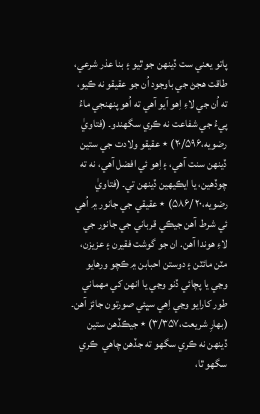پاتو يعني ست ڏينهن جو ٿيو ۽ بنا عذر شرعي، طاقت هجڻ جي باوجود اُن جو عقيقو نه ڪيو، ته اُن جي لاءِ اِهو آيو آهي ته اُهو پنهنجي ماءُ پيءُ جي شفاعت نه ڪري سگھندو۔ (فتاويٰ رضويه،۲۰/۵۹۶) ٭ عقيقو ولادت جي ستين ڏينهن سنت آهي، ۽ اِهو ئي افضل آهي، نه ته چوڏهين، يا ايڪيهين ڏينهن تي۔ (فتاويٰ رضويه،۲۰ /۵۸۶) ٭ عقيقي جي جانور ۾ اُهي ئي شرط آهن جيڪي قرباني جي جانور جي لاءِ هوندا آهن. ان جو گوشت فقيرن ۽ عزيزن، مٽن مائٽن ۽ دوستن احبابن ۾ ڪچو ورهايو وڃي يا پچائي ڏنو وڃي يا انهن کي مهماني طور کارايو وڃي اِهي سڀئي صورتون جائز آهن۔ (بهارِ شريعت،۳/۳۵۷) ٭ جيڪڏهن ستين ڏينهن نه ڪري سگھو ته جڏهن چاهي  ڪري سگھو ٿا،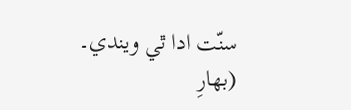سنّت ادا ٿي ويندي۔ (بهارِ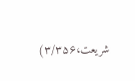شريعت،۳/۳۵۶)